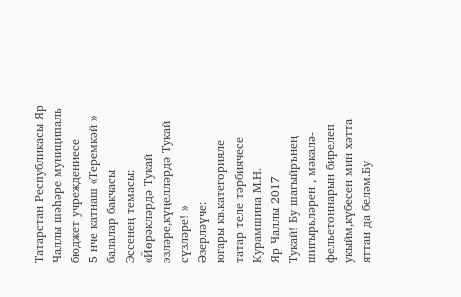Татарстан Республикасы Яр Чаллы шәһәре муниципаль бюджет учреждениесе
5 нче катнаш «Теремкәй » балалар бакчасы
Эссенең темасы:
«Йөрәкләрдә Тукай эзләре,күңелләрдә Тукай сүзләре! »
Әзерләүче:
югары кв.категорияле
татар теле тәрбиячесе
Курамшина М.Н.
Яр Чаллы 2017
Тукай! Бу шагыйрънең шигырьләрен , мәкалә-фельетоннарын бирелеп укыйм,күбесен мин хәтта яттан да беләм.Бу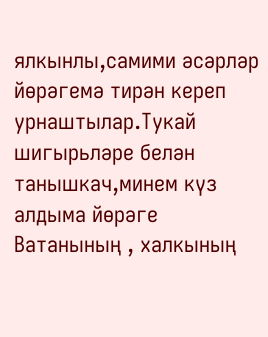ялкынлы,самими әсәрләр йөрәгемә тирән кереп урнаштылар.Тукай шигырьләре белән танышкач,минем күз алдыма йөрәге Ватанының , халкының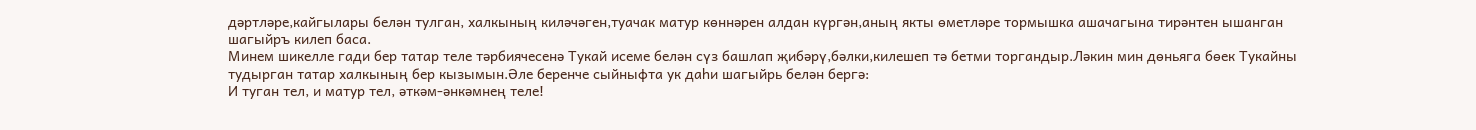дәртләре,кайгылары белән тулган, халкының киләчәген,туачак матур көннәрен алдан күргән,аның якты өметләре тормышка ашачагына тирәнтен ышанган шагыйръ килеп баса.
Минем шикелле гади бер татар теле тәрбиячесенә Тукай исеме белән сүз башлап җибәрү,бәлки,килешеп тә бетми торгандыр.Ләкин мин дөньяга бөек Тукайны тудырган татар халкының бер кызымын.Әле беренче сыйныфта ук даһи шагыйрь белән бергә:
И туган тел, и матур тел, әткәм-әнкәмнең теле!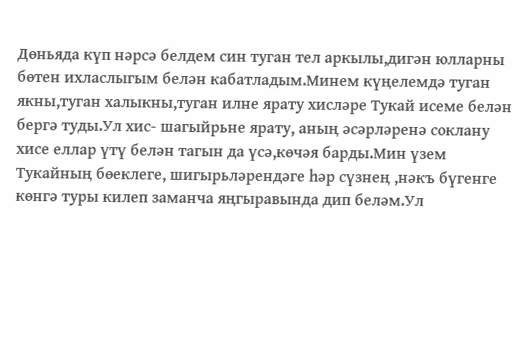Дөньяда күп нәрсә белдем син туган тел аркылы,дигән юлларны бөтен ихласлыгым белән кабатладым.Минем күңелемдә туган якны,туган халыкны,туган илне ярату хисләре Тукай исеме белән бергә туды.Ул хис- шагыйрьне ярату, аның әсәрләренә соклану хисе еллар үтү белән тагын да үсә,көчәя барды.Мин үзем Тукайның бөеклеге, шигырьләрендәге һәр сүзнең ,нәкъ бүгенге көнгә туры килеп заманча яңгыравында дип беләм.Ул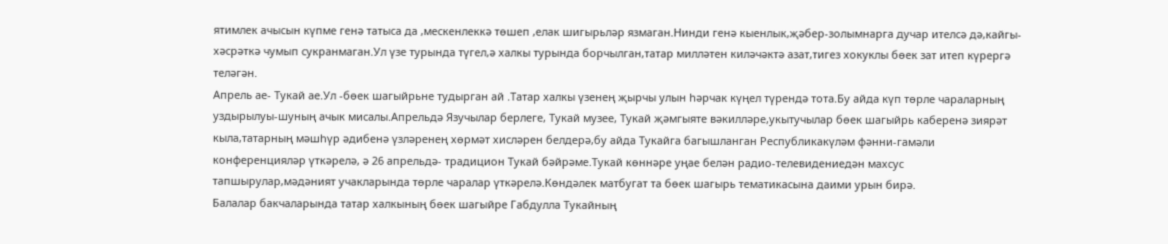ятимлек ачысын күпме генә татыса да ,мескенлеккә төшеп ,елак шигырьләр язмаган.Нинди генә кыенлык,җәбер-золымнарга дучар ителсә дә,кайгы-хәсрәткә чумып сукранмаган.Ул үзе турында түгел,ә халкы турында борчылган,татар милләтен киләчәктә азат,тигез хокуклы бөек зат итеп күрергә теләгән.
Апрель ае- Тукай ае.Ул -бөек шагыйрьне тудырган ай .Татар халкы үзенең җырчы улын һәрчак күңел түрендә тота.Бу айда күп төрле чараларның уздырылуы-шуның ачык мисалы.Апрельдә Язучылар берлеге, Тукай музее, Тукай җәмгыяте вәкилләре,укытучылар бөек шагыйрь каберенә зиярәт кыла,татарның мәшһүр әдибенә үзләренең хөрмәт хисләрен белдерә,бу айда Тукайга багышланган Республикакүләм фәнни-гамәли конференцияләр үткәрелә, ә 26 апрельдә- традицион Тукай бәйрәме.Тукай көннәре уңае белән радио-телевидениедән махсус тапшырулар,мәдәният учакларында төрле чаралар үткәрелә.Көндәлек матбугат та бөек шагырь тематикасына даими урын бирә.
Балалар бакчаларында татар халкының бөек шагыйре Габдулла Тукайның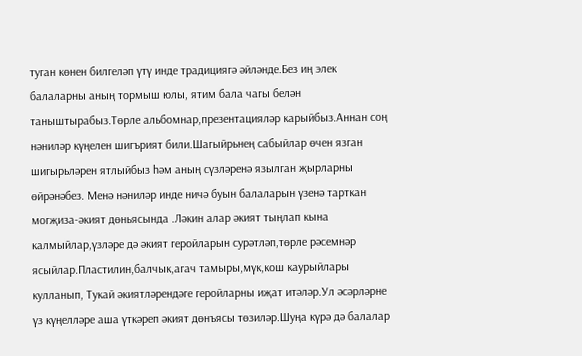туган көнен билгеләп үтү инде традициягә әйләнде.Без иң элек балаларны аның тормыш юлы, ятим бала чагы белән таныштырабыз.Төрле альбомнар,презентацияләр карыйбыз.Аннан соң нәниләр күңелен шигърият били.Шагыйрьнең сабыйлар өчен язган шигырьләрен ятлыйбыз һәм аның сүзләренә язылган җырларны өйрәнәбез. Менә нәниләр инде ничә буын балаларын үзенә тарткан могҗиза-әкият дөньясында .Ләкин алар әкият тыңлап кына калмыйлар,үзләре дә әкият геройларын сурәтләп,төрле рәсемнәр ясыйлар.Пластилин,балчык,агач тамыры,мүк,кош каурыйлары кулланып, Тукай әкиятләрендәге геройларны иҗат итәләр.Ул әсәрләрне үз күңелләре аша үткәреп әкият дөнъясы төзиләр.Шуңа күрә дә балалар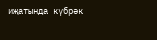иҗатында күбрәк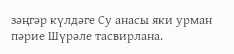зәңгәр күлдәге Су анасы яки урман пәрие Шүрәле тасвирлана.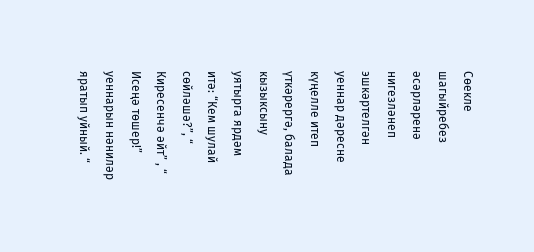Сөекле шагыйребез әсәрләренә нигезләнеп эшкәртелгән уеннар дәресне күңелле итеп үткәрергә, балада кызыксыну уятырга ярдәм итә: “Кем шулай сөйләшә?”, “ Киресенчә әйт” , “ Исеңә төшер!” уеннарын нәниләр яратып уйный. “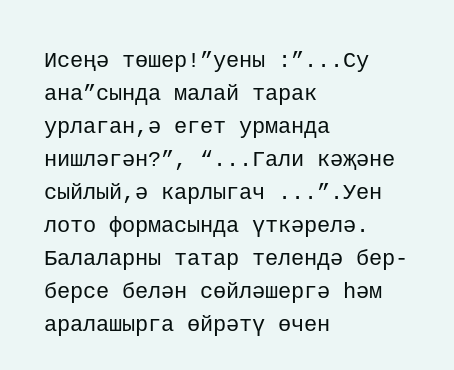Исеңә төшер!”уены :”...Су ана”сында малай тарак урлаган,ә егет урманда нишләгән?”, “...Гали кәҗәне сыйлый,ә карлыгач ...”.Уен лото формасында үткәрелә.
Балаларны татар телендә бер-берсе белән сөйләшергә һәм аралашырга өйрәтү өчен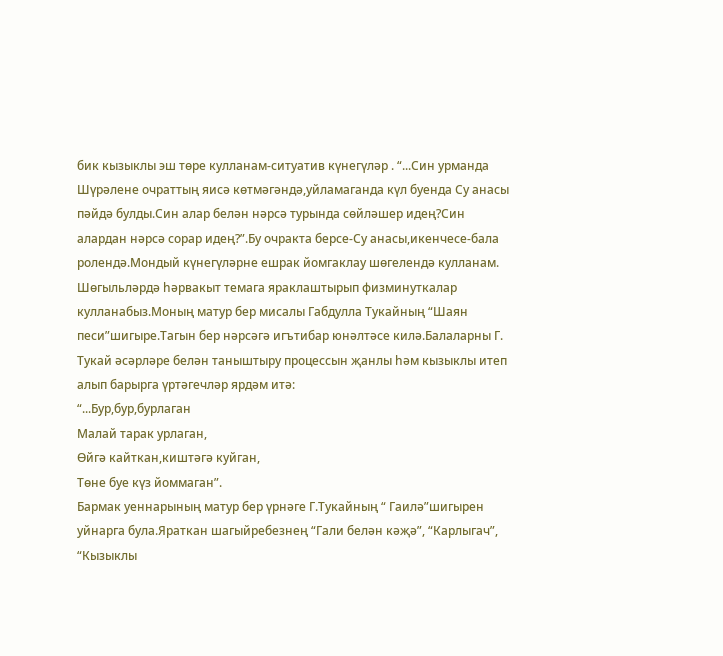бик кызыклы эш төре кулланам-ситуатив күнегүләр . “...Син урманда Шүрәлене очраттың яисә көтмәгәндә,уйламаганда күл буенда Су анасы пәйдә булды.Син алар белән нәрсә турында сөйләшер идең?Син алардан нәрсә сорар идең?”.Бу очракта берсе-Су анасы,икенчесе-бала ролендә.Мондый күнегүләрне ешрак йомгаклау шөгелендә кулланам.
Шөгыльләрдә һәрвакыт темага яраклаштырып физминуткалар кулланабыз.Моның матур бер мисалы Габдулла Тукайның “Шаян песи”шигыре.Тагын бер нәрсәгә игътибар юнәлтәсе килә.Балаларны Г. Тукай әсәрләре белән таныштыру процессын җанлы һәм кызыклы итеп алып барырга үртәгечләр ярдәм итә:
“...Бур,бур,бурлаган
Малай тарак урлаган,
Өйгә кайткан,киштәгә куйган,
Төне буе күз йоммаган”.
Бармак уеннарының матур бер үрнәге Г.Тукайның “ Гаилә”шигырен уйнарга була.Яраткан шагыйребезнең “Гали белән кәҗә”, “Карлыгач”, “Кызыклы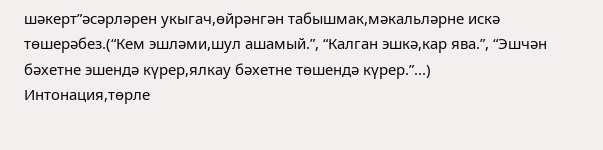шәкерт”әсәрләрен укыгач,өйрәнгән табышмак,мәкальләрне искә төшерәбез.(“Кем эшләми,шул ашамый.”, “Калган эшкә,кар ява.”, “Эшчән бәхетне эшендә күрер,ялкау бәхетне төшендә күрер.”...)
Интонация,төрле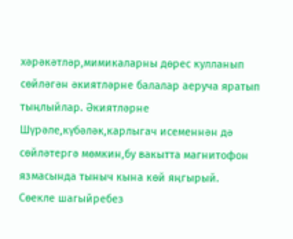хәрәкәтләр,мимикаларны дөрес кулланып сөйләгән әкиятләрне балалар аеруча яратып тыңлыйлар. Әкиятләрне Шүрәле,күбәләк,карлыгач исеменнән дә сөйләтергә мөмкин,бу вакытта магнитофон язмасында тыныч кына көй яңгырый.
Сөекле шагыйребез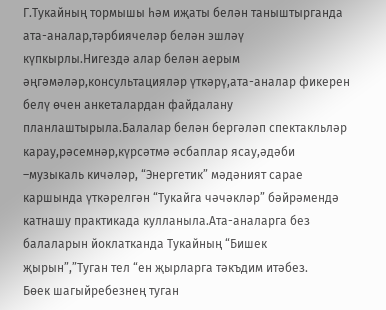Г.Тукайның тормышы һәм иҗаты белән таныштырганда ата-аналар,тәрбиячеләр белән эшләү күпкырлы.Нигездә алар белән аерым әңгәмәләр,консультацияләр үткәрү,ата-аналар фикерен белү өчен анкеталардан файдалану планлаштырыла.Балалар белән бергәләп спектакльләр карау,рәсемнәр,күрсәтмә әсбаплар ясау,әдәби –музыкаль кичәләр, “Энергетик” мәдәният сарае каршында үткәрелгән “Тукайга чәчәкләр” бәйрәмендә катнашу практикада кулланыла.Ата-аналарга без балаларын йоклатканда Тукайның “Бишек җырын”,”Туган тел “ен җырларга тәкъдим итәбез.
Бөек шагыйребезнең туган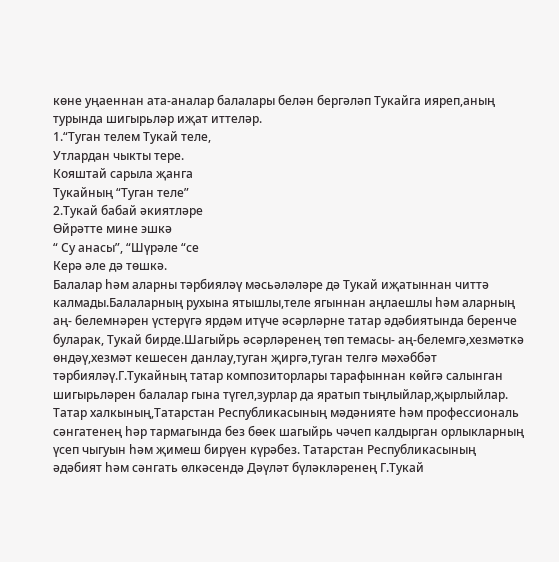көне уңаеннан ата-аналар балалары белән бергәләп Тукайга ияреп,аның турында шигырьләр иҗат иттеләр.
1.“Туган телем Тукай теле,
Утлардан чыкты тере.
Кояштай сарыла җанга
Тукайның “Туган теле”
2.Тукай бабай әкиятләре
Өйрәтте мине эшкә
“ Су анасы”, “Шүрәле “се
Керә әле дә төшкә.
Балалар һәм аларны тәрбияләү мәсьәләләре дә Тукай иҗатыннан читтә калмады.Балаларның рухына ятышлы,теле ягыннан аңлаешлы һәм аларның аң- белемнәрен үстерүгә ярдәм итүче әсәрләрне татар әдәбиятында беренче буларак, Тукай бирде.Шагыйрь әсәрләренең төп темасы- аң-белемгә,хезмәткә өндәү,хезмәт кешесен данлау,туган җиргә,туган телгә мәхәббәт тәрбияләү.Г.Тукайның татар композиторлары тарафыннан көйгә салынган шигырьләрен балалар гына түгел,зурлар да яратып тыңлыйлар,җырлыйлар.
Татар халкының,Татарстан Республикасының мәдәнияте һәм профессиональ сәнгатенең һәр тармагында без бөек шагыйрь чәчеп калдырган орлыкларның үсеп чыгуын һәм җимеш бирүен күрәбез. Татарстан Республикасының әдәбият һәм сәнгать өлкәсендә Дәүләт бүләкләренең Г.Тукай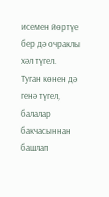исемен йөртүе бер дә очраклы хәл түгел.
Туган көнен дә генә түгел, балалар бакчасыннан башлап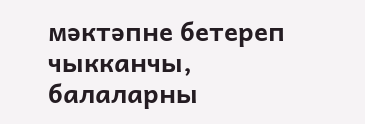мәктәпне бетереп чыкканчы, балаларны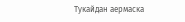Тукайдан аермаска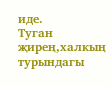иде.
Туган җирең,халкың турындагы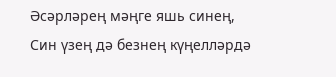Әсәрләрең мәңге яшь синең,
Син үзең дә безнең күңелләрдә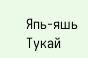Япь-яшь Тукай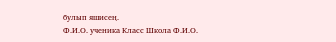булып яшисең.
Ф.И.О. ученика Класс Школа Ф.И.О.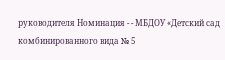руководителя Номинация - - МБДОУ «Детский сад комбинированного вида № 5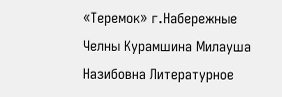«Теремок» г.Набережные Челны Курамшина Милауша Назибовна Литературное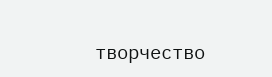творчество